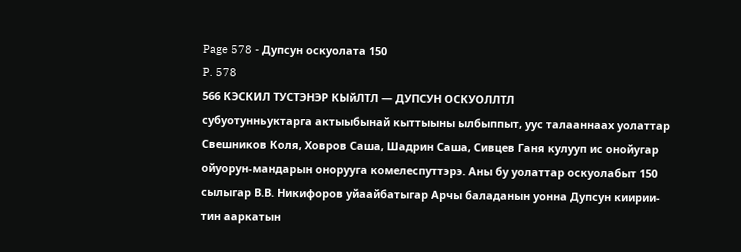Page 578 - Дупсун оскуолата 150
P. 578
566 КЭСКИЛ ТУСТЭНЭР КЫйЛТЛ — ДУПСУН ОСКУОЛЛТЛ
субуотунньуктарга актыыбынай кыттыыны ылбыппыт, уус талааннаах уолаттар
Свешников Коля, Ховров Саша, Шадрин Саша, Сивцев Ганя кулууп ис онойугар
ойуорун-мандарын онорууга комелеспуттэрэ. Аны бу уолаттар оскуолабыт 150
сылыгар В.В. Никифоров уйаайбатыгар Арчы баладанын уонна Дупсун киирии-
тин ааркатын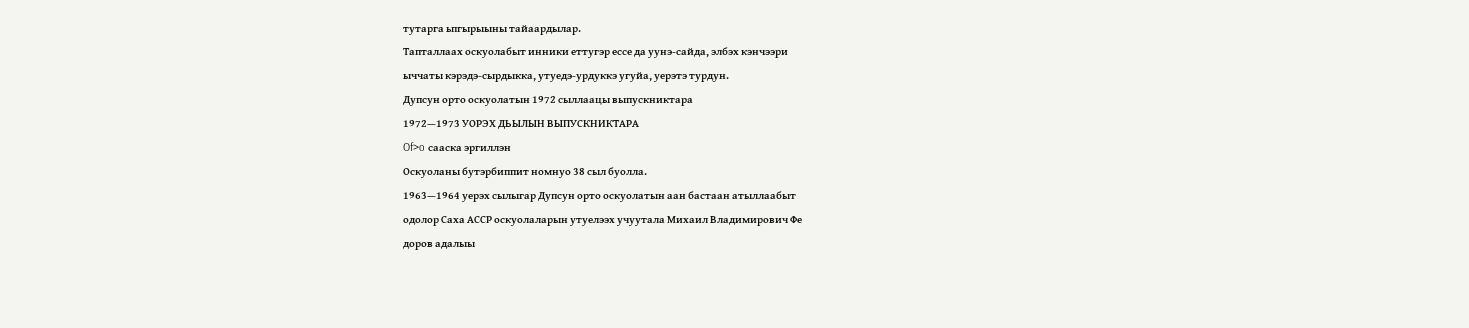тутарга ьпгырыыны тайаардылар.
Тапталлаах оскуолабыт инники еттугэр ессе да уунэ-сайда, элбэх кэнчээри
ыччаты кэрэдэ-сырдыкка, утуедэ-урдуккэ угуйа, уерэтэ турдун.
Дупсун орто оскуолатын 1972 сыллаацы выпускниктара
1972—1973 УОРЭХ ДЬЫЛЫН ВЫПУСКНИКТАРА
Of>o сааска эргиллэн
Оскуоланы бутэрбиппит номнуо 38 сыл буолла.
1963—1964 уерэх сылыгар Дупсун орто оскуолатын аан бастаан атыллаабыт
одолор Саха АССР оскуолаларын утуелээх учуутала Михаил Владимирович Фе
доров адалыы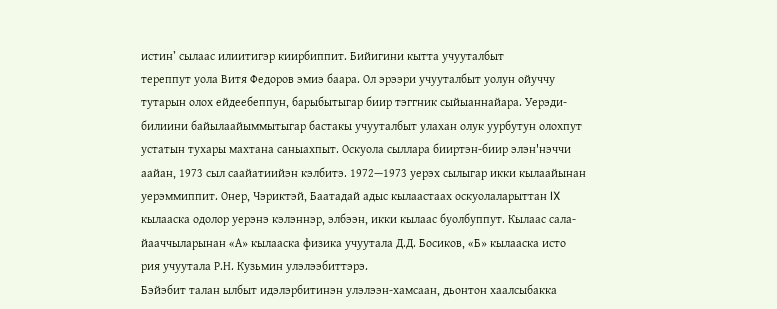истин’ сылаас илиитигэр киирбиппит. Бийигини кытта учууталбыт
тереппут уола Витя Федоров эмиэ баара. Ол эрээри учууталбыт уолун ойуччу
тутарын олох ейдеебеппун, барыбытыгар биир тэггник сыйыаннайара. Уерэди-
билиини байылаайыммытыгар бастакы учууталбыт улахан олук уурбутун олохпут
устатын тухары махтана саныахпыт. Оскуола сыллара бииртэн-биир элэн'нэччи
аайан, 1973 сыл саайатиийэн кэлбитэ. 1972—1973 уерэх сылыгар икки кылаайынан
уерэммиппит. Онер, Чэриктэй, Баатадай адыс кылаастаах оскуолаларыттан IX
кылааска одолор уерэнэ кэлэннэр, элбээн, икки кылаас буолбуппут. Кылаас сала-
йааччыларынан «А» кылааска физика учуутала Д.Д. Босиков, «Б» кылааска исто
рия учуутала Р.Н. Кузьмин улэлээбиттэрэ.
Бэйэбит талан ылбыт идэлэрбитинэн улэлээн-хамсаан, дьонтон хаалсыбакка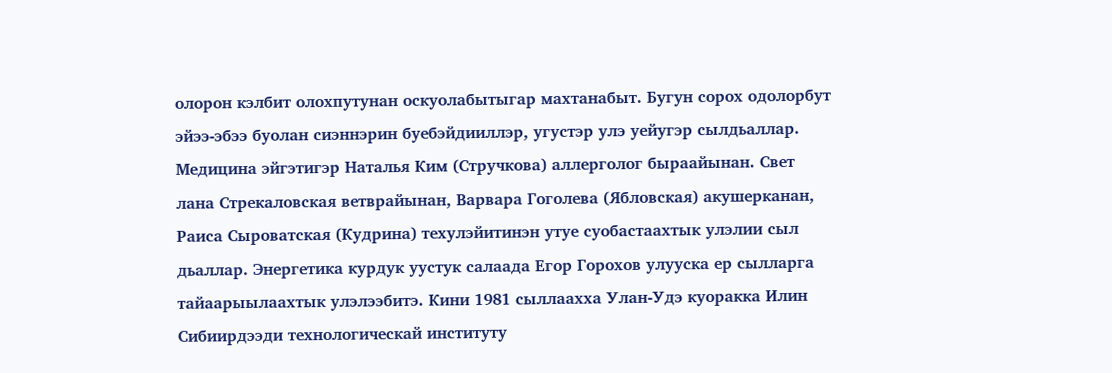олорон кэлбит олохпутунан оскуолабытыгар махтанабыт. Бугун сорох одолорбут
эйээ-эбээ буолан сиэннэрин буебэйдииллэр, угустэр улэ уейугэр сылдьаллар.
Медицина эйгэтигэр Наталья Ким (Стручкова) аллерголог быраайынан. Свет
лана Стрекаловская ветврайынан, Варвара Гоголева (Ябловская) акушерканан,
Раиса Сыроватская (Кудрина) техулэйитинэн утуе суобастаахтык улэлии сыл
дьаллар. Энергетика курдук уустук салаада Егор Горохов улууска ер сылларга
тайаарыылаахтык улэлээбитэ. Кини 1981 сыллаахха Улан-Удэ куоракка Илин
Сибиирдээди технологическай институту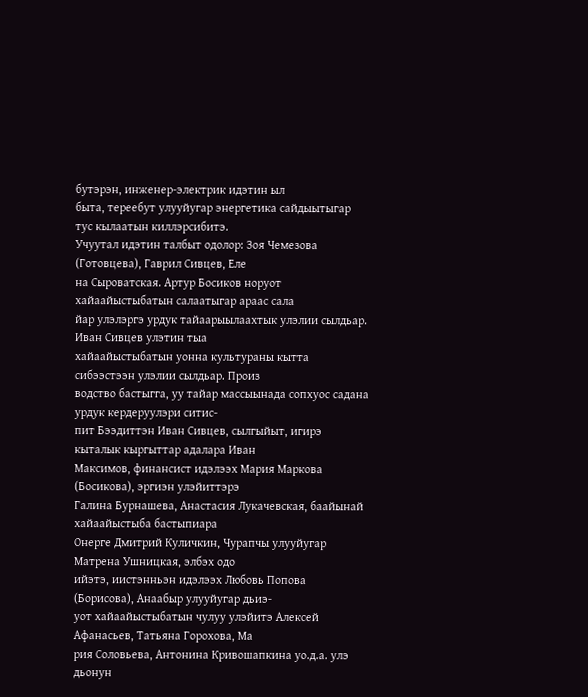бутэрэн, инженер-электрик идэтин ыл
быта, тереебут улууйугар энергетика сайдыытыгар тус кылаатын киллэрсибитэ.
Учуутал идэтин талбыт одолор: Зоя Чемезова (Готовцева), Гаврил Сивцев, Еле
на Сыроватская. Артур Босиков норуот хайаайыстыбатын салаатыгар араас сала
йар улэлэргэ урдук тайаарыылаахтык улэлии сылдьар. Иван Сивцев улэтин тыа
хайаайыстыбатын уонна культураны кытта сибээстээн улэлии сылдьар. Произ
водство бастыгга, уу тайар массыынада сопхуос садана урдук кердеруулэри ситис-
пит Бээдиттэн Иван Сивцев, сылгыйыт, игирэ кыталык кыргыттар адалара Иван
Максимов, финансист идэлээх Мария Маркова (Босикова), эргиэн улэйиттэрэ
Галина Бурнашева, Анастасия Лукачевская, баайынай хайаайыстыба бастыпиара
Онерге Дмитрий Куличкин, Чурапчы улууйугар Матрена Ушницкая, элбэх одо
ийэтэ, иистэнньэн идэлээх Любовь Попова (Борисова), Анаабыр улууйугар дьиэ-
уот хайаайыстыбатын чулуу улэйитэ Алексей Афанасьев, Татьяна Горохова, Ма
рия Соловьева, Антонина Кривошапкина уо.д.а. улэ дьонун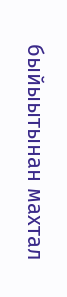быйыытынан махтал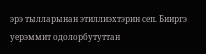эрэ тылларынан этиллиэхтэрин сеп. Бииргэ уерэммит одолорбутуттан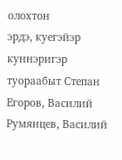олохтон
эрдэ, куегэйэр куннэригэр туораабыт Степан Егоров, Василий Румянцев, Василий